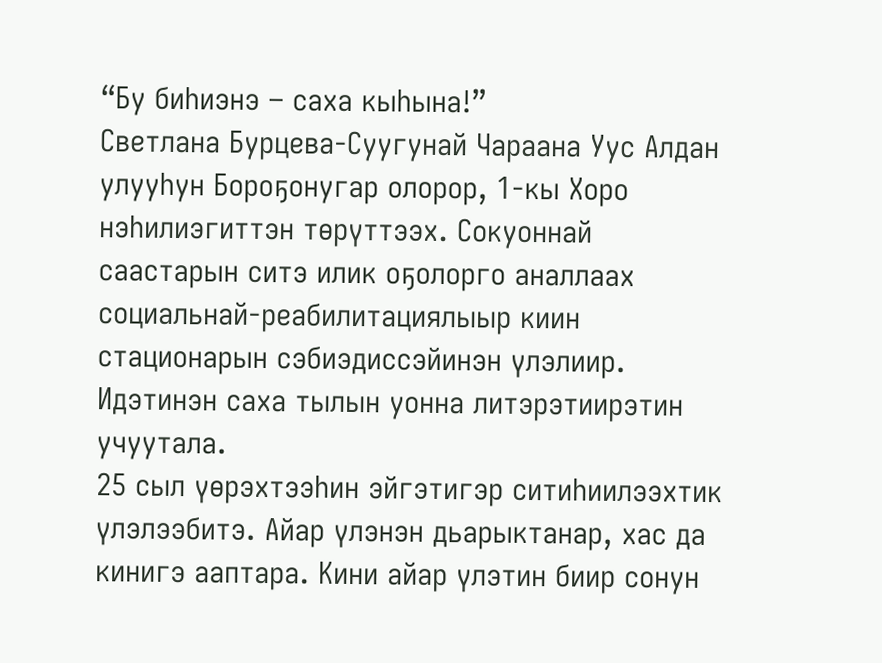“Бу биһиэнэ – саха кыһына!”
Светлана Бурцева-Суугунай Чараана Уус Алдан улууһун Бороҕонугар олорор, 1-кы Хоро нэһилиэгиттэн төрүттээх. Сокуоннай саастарын ситэ илик оҕолорго аналлаах социальнай-реабилитациялыыр киин стационарын сэбиэдиссэйинэн үлэлиир. Идэтинэн саха тылын уонна литэрэтиирэтин учуутала.
25 сыл үөрэхтээһин эйгэтигэр ситиһиилээхтик үлэлээбитэ. Айар үлэнэн дьарыктанар, хас да кинигэ ааптара. Кини айар үлэтин биир сонун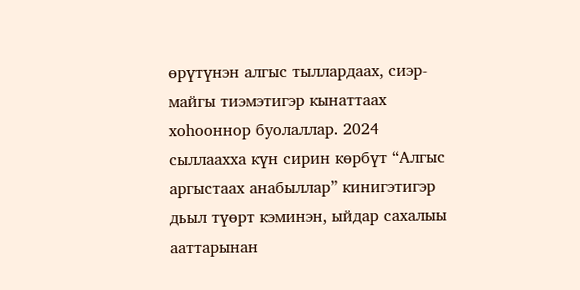өрүтүнэн алгыс тыллардаах, сиэр-майгы тиэмэтигэр кынаттаах хоһооннор буолаллар. 2024 сыллаахха күн сирин көрбүт “Алгыс аргыстаах анабыллар” кинигэтигэр дьыл түөрт кэминэн, ыйдар сахалыы ааттарынан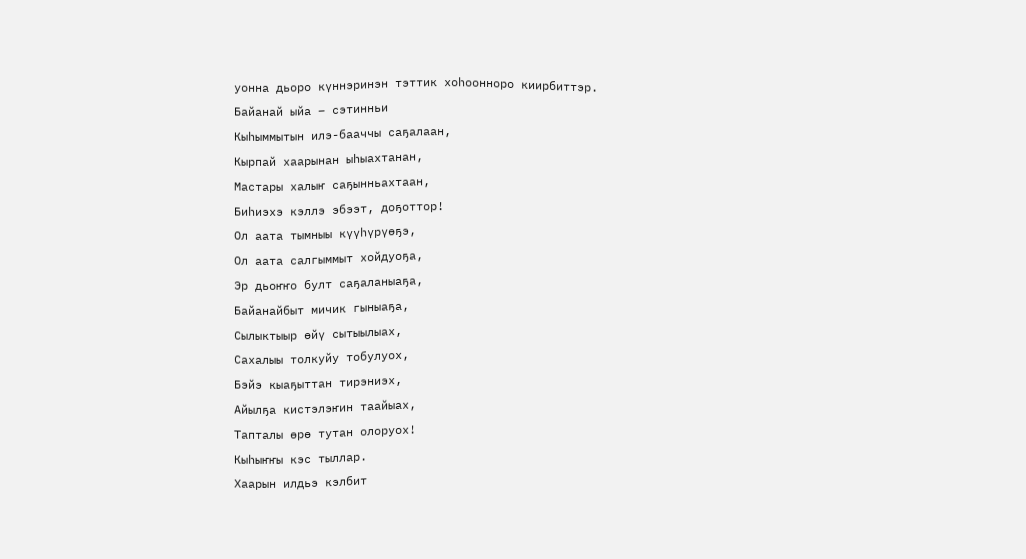уонна дьоро күннэринэн тэттик хоһоонноро киирбиттэр.
Байанай ыйа – сэтинньи
Кыһыммытын илэ-бааччы саҕалаан,
Кырпай хаарынан ыһыахтанан,
Мастары халыҥ саҕынньахтаан,
Биһиэхэ кэллэ эбээт, доҕоттор!
Ол аата тымныы күүһүрүөҕэ,
Ол аата салгыммыт хойдуоҕа,
Эр дьоҥҥо булт саҕаланыаҕа,
Байанайбыт мичик гыныаҕа,
Сылыктыыр өйү сытыылыах,
Сахалыы толкуйу тобулуох,
Бэйэ кыаҕыттан тирэниэх,
Айылҕа кистэлэҥин таайыах,
Тапталы өрө тутан олоруох!
Кыһыҥҥы кэс тыллар.
Хаарын илдьэ кэлбит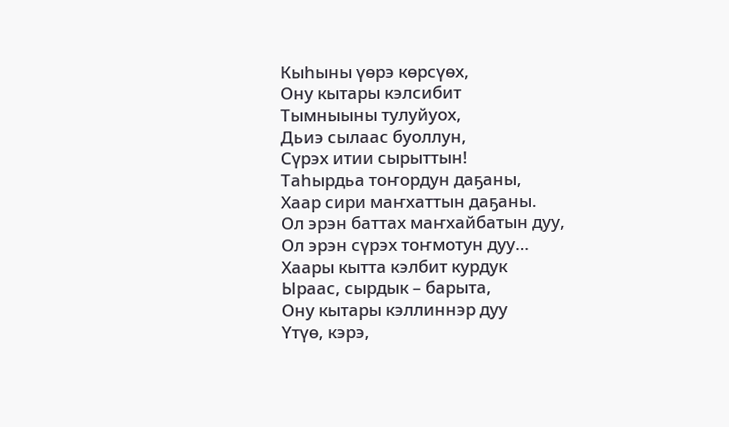Кыһыны үөрэ көрсүөх,
Ону кытары кэлсибит
Тымныыны тулуйуох,
Дьиэ сылаас буоллун,
Сүрэх итии сырыттын!
Таһырдьа тоҥордун даҕаны,
Хаар сири маҥхаттын даҕаны.
Ол эрэн баттах маҥхайбатын дуу,
Ол эрэн сүрэх тоҥмотун дуу…
Хаары кытта кэлбит курдук
Ыраас, сырдык – барыта,
Ону кытары кэллиннэр дуу
Үтүө, кэрэ,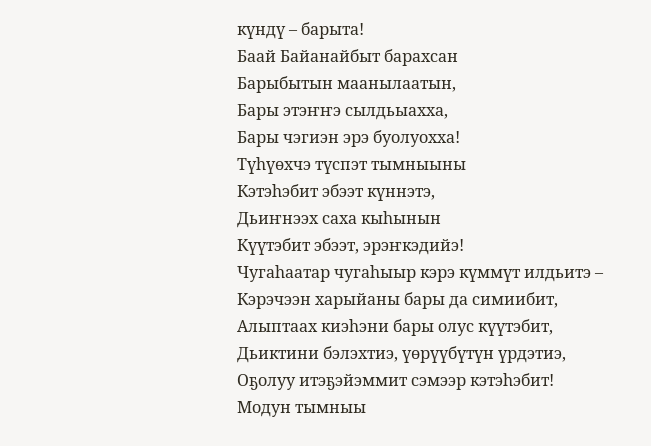күндү – барыта!
Баай Байанайбыт барахсан
Барыбытын маанылаатын,
Бары этэҥҥэ сылдьыахха,
Бары чэгиэн эрэ буолуохха!
Түһүөхчэ түспэт тымныыны
Кэтэһэбит эбээт күннэтэ,
Дьиҥнээх саха кыһынын
Күүтэбит эбээт, эрэҥкэдийэ!
Чугаһаатар чугаһыыр кэрэ күммүт илдьитэ –
Кэрэчээн харыйаны бары да симиибит,
Алыптаах киэһэни бары олус күүтэбит,
Дьиктини бэлэхтиэ, үөрүүбүтүн үрдэтиэ,
Оҕолуу итэҕэйэммит сэмээр кэтэһэбит!
Модун тымныы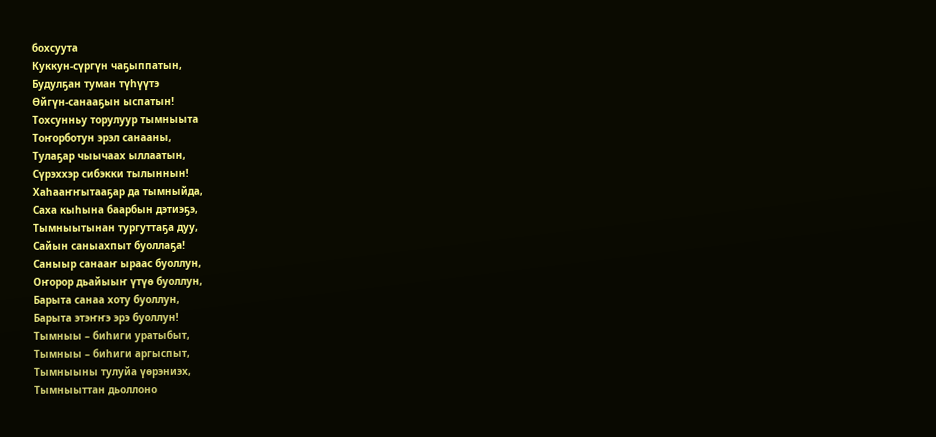бохсуута
Куккун-сүргүн чаҕыппатын,
Будулҕан туман түһүүтэ
Өйгүн-санааҕын ыспатын!
Тохсунньу торулуур тымныыта
Тоҥорботун эрэл санааны,
Тулаҕар чыычаах ыллаатын,
Сүрэххэр сибэкки тылыннын!
Хаһааҥҥытааҕар да тымныйда,
Саха кыһына баарбын дэтиэҕэ,
Тымныытынан тургуттаҕа дуу,
Сайын саныахпыт буоллаҕа!
Саныыр санааҥ ыраас буоллун,
Оҥорор дьайыыҥ үтүө буоллун,
Барыта санаа хоту буоллун,
Барыта этэҥҥэ эрэ буоллун!
Тымныы – биһиги уратыбыт,
Тымныы – биһиги аргыспыт,
Тымныыны тулуйа үөрэниэх,
Тымныыттан дьоллоно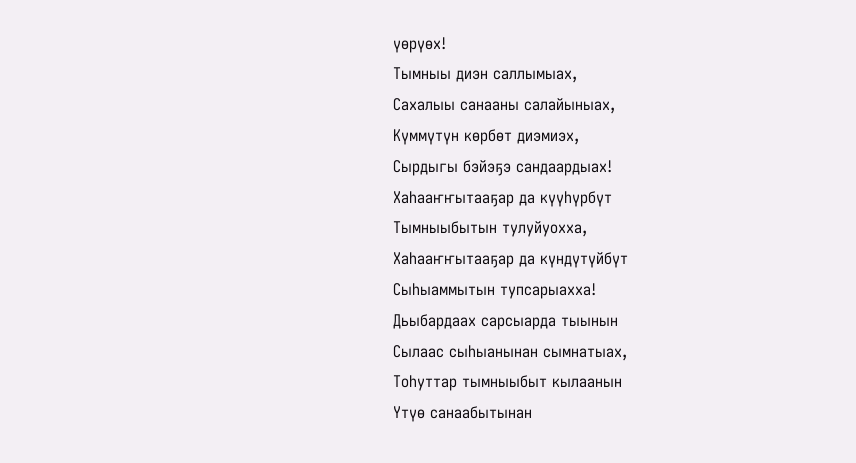үөрүөх!
Тымныы диэн саллымыах,
Сахалыы санааны салайыныах,
Күммүтүн көрбөт диэмиэх,
Сырдыгы бэйэҕэ сандаардыах!
Хаһааҥҥытааҕар да күүһүрбүт
Тымныыбытын тулуйуохха,
Хаһааҥҥытааҕар да күндүтүйбүт
Сыһыаммытын тупсарыахха!
Дьыбардаах сарсыарда тыынын
Сылаас сыһыанынан сымнатыах,
Тоһуттар тымныыбыт кылаанын
Үтүө санаабытынан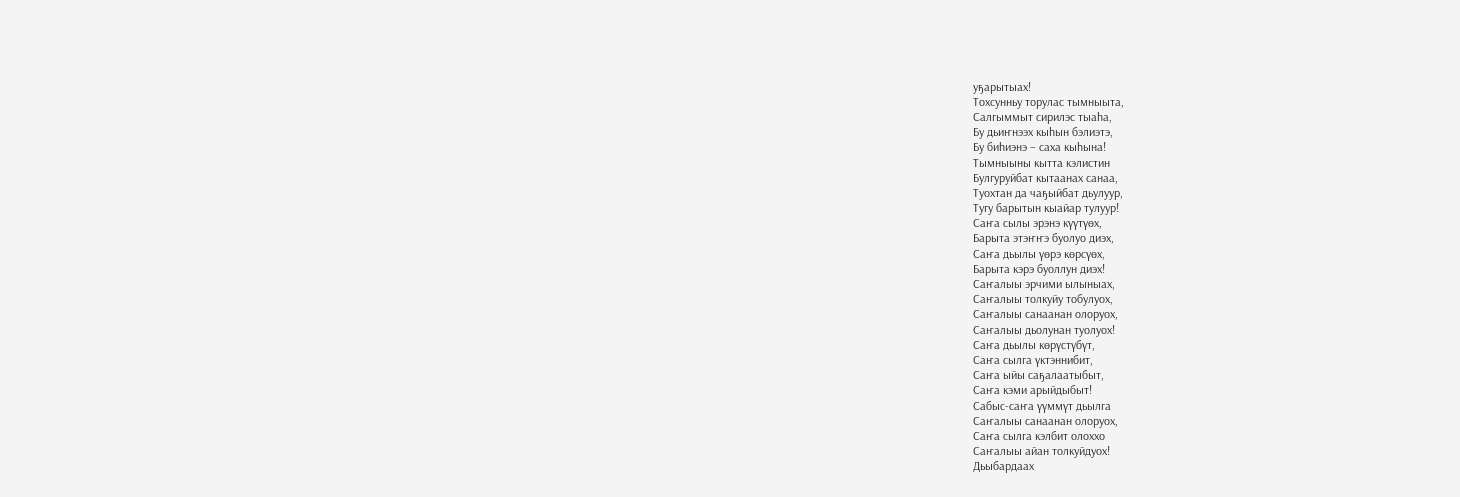уҕарытыах!
Тохсунньу торулас тымныыта,
Салгыммыт сирилэс тыаһа,
Бу дьиҥнээх кыһын бэлиэтэ,
Бу биһиэнэ – саха кыһына!
Тымныыны кытта кэлистин
Булгуруйбат кытаанах санаа,
Туохтан да чаҕыйбат дьулуур,
Тугу барытын кыайар тулуур!
Саҥа сылы эрэнэ күүтүөх,
Барыта этэҥҥэ буолуо диэх,
Саҥа дьылы үөрэ көрсүөх,
Барыта кэрэ буоллун диэх!
Саҥалыы эрчими ылыныах,
Саҥалыы толкуйу тобулуох,
Саҥалыы санаанан олоруох,
Саҥалыы дьолунан туолуох!
Саҥа дьылы көрүстүбүт,
Саҥа сылга үктэннибит,
Саҥа ыйы саҕалаатыбыт,
Саҥа кэми арыйдыбыт!
Сабыс-саҥа үүммүт дьылга
Саҥалыы санаанан олоруох,
Саҥа сылга кэлбит олоххо
Саҥалыы айан толкуйдуох!
Дьыбардаах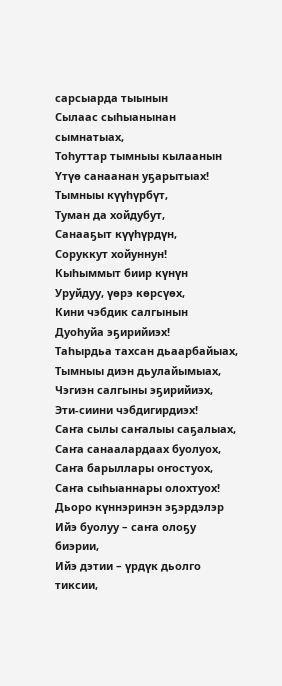сарсыарда тыынын
Сылаас сыһыанынан сымнатыах,
Тоһуттар тымныы кылаанын
Үтүө санаанан уҕарытыах!
Тымныы күүһүрбүт,
Туман да хойдубут,
Санааҕыт күүһүрдүн,
Соруккут хойуннун!
Кыһыммыт биир күнүн
Уруйдуу, үөрэ көрсүөх,
Кини чэбдик салгынын
Дуоһуйа эҕирийиэх!
Таһырдьа тахсан дьаарбайыах,
Тымныы диэн дьулайымыах,
Чэгиэн салгыны эҕирийиэх,
Эти-сиини чэбдигирдиэх!
Саҥа сылы саҥалыы саҕалыах,
Саҥа санаалардаах буолуох,
Саҥа барыллары оҥостуох,
Саҥа сыһыаннары олохтуох!
Дьоро күннэринэн эҕэрдэлэр
Ийэ буолуу – саҥа олоҕу биэрии,
Ийэ дэтии – үрдүк дьолго тиксии,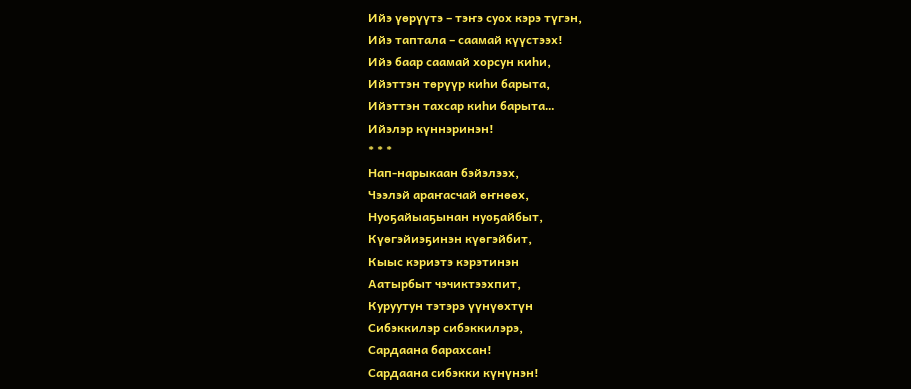Ийэ үөрүүтэ – тэҥэ суох кэрэ түгэн,
Ийэ таптала – саамай күүстээх!
Ийэ баар саамай хорсун киһи,
Ийэттэн төрүүр киһи барыта,
Ийэттэн тахсар киһи барыта…
Ийэлэр күннэринэн!
* * *
Нап-нарыкаан бэйэлээх,
Чээлэй араҥасчай өҥнөөх,
Нуоҕайыаҕынан нуоҕайбыт,
Күөгэйиэҕинэн күөгэйбит,
Кыыс кэриэтэ кэрэтинэн
Аатырбыт чэчиктээхпит,
Куруутун тэтэрэ үүнүөхтүн
Сибэккилэр сибэккилэрэ,
Сардаана барахсан!
Сардаана сибэкки күнүнэн!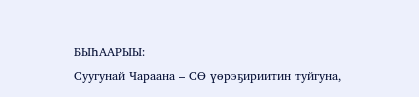БЫҺААРЫЫ:
Суугунай Чараана – СӨ үөрэҕириитин туйгуна,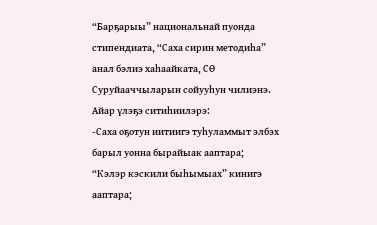“Барҕарыы” национальнай пуонда стипендиата, “Саха сирин методиһа” анал бэлиэ хаһаайката, СӨ Суруйааччыларын сойууһун чилиэнэ.
Айар үлэҕэ ситиһиилэрэ:
-Саха оҕотун иитиигэ туһуламмыт элбэх барыл уонна бырайыак ааптара;
“Кэлэр кэскили быһымыах” кинигэ ааптара;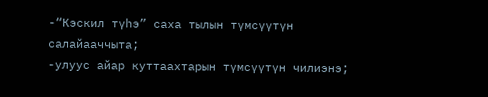-“Кэскил түһэ” саха тылын түмсүүтүн салайааччыта;
-улуус айар куттаахтарын түмсүүтүн чилиэнэ;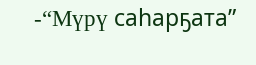-“Мүрү саһарҕата”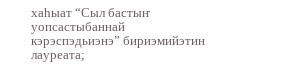хаһыат “Сыл бастыҥ уопсастыбаннай кэрэспэдьиэнэ” бириэмийэтин лауреата;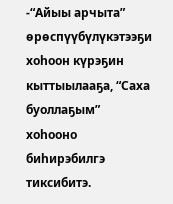-“Айыы арчыта” өрөспүүбүлүкэтээҕи хоһоон күрэҕин кыттыылааҕа, “Саха буоллаҕым” хоһооно биһирэбилгэ тиксибитэ.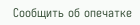Сообщить об опечатке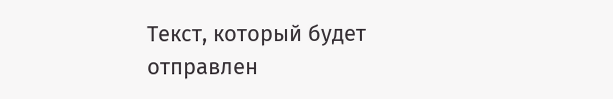Текст, который будет отправлен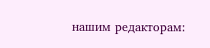нашим редакторам: